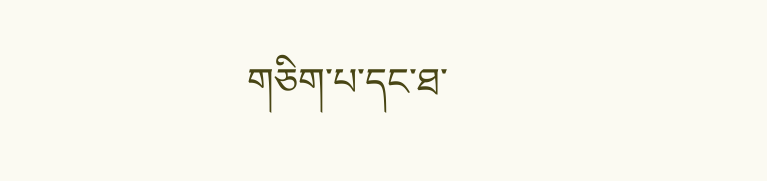གཅིག་པ་དང་ཐ་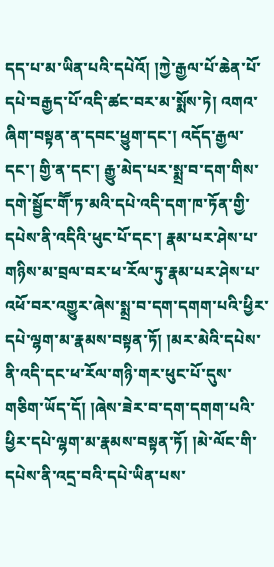དད་པ་མ་ཡིན་པའི་དཔེའོ། །ཀྱེ་རྒྱལ་པོ་ཆེན་པོ་དཔེ་བརྒྱད་པོ་འདི་ཚང་བར་མ་སྨོས་ཏེ། འགའ་ཞིག་བསྟན་ན་དབང་ཕྱུག་དང་། འདོད་རྒྱལ་དང་། གྱི་ན་དང་། རྒྱུ་མེད་པར་སྨྲ་བ་དག་གིས་དགེ་སྦྱོང་གཽ་ཏ་མའི་དཔེ་འདི་དག་ཁ་ཏོན་གྱི་དཔེས་ནི་འདིའི་ཕུང་པོ་དང་། རྣམ་པར་ཤེས་པ་གཉིས་མ་བྲལ་བར་ཕ་རོལ་ཏུ་རྣམ་པར་ཤེས་པ་འཕོ་བར་འགྱུར་ཞེས་སྨྲ་བ་དག་དགག་པའི་ཕྱིར་དཔེ་ལྷག་མ་རྣམས་བསྟན་ཏོ། །མར་མེའི་དཔེས་ནི་འདི་དང་ཕ་རོལ་གཉི་གར་ཕུང་པོ་དུས་གཅིག་ཡོད་དོ། །ཞེས་ཟེར་བ་དག་དགག་པའི་ཕྱིར་དཔེ་ལྷག་མ་རྣམས་བསྟན་ཏོ། །མེ་ལོང་གི་དཔེས་ནི་འདྲ་བའི་དཔེ་ཡིན་པས་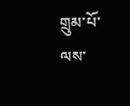གྲུམ་པོ་ལས་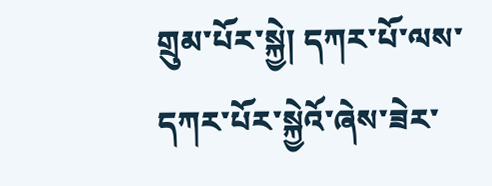གྲུམ་པོར་སྐྱེ། དཀར་པོ་ལས་དཀར་པོར་སྐྱེའོ་ཞེས་ཟེར་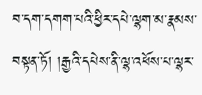བ་དག་དགག་པའི་ཕྱིར་དཔེ་ལྷག་མ་རྣམས་བསྟན་ཏོ། །རྒྱའི་དཔེས་ནི་ལྷ་འཕོས་པ་ལྷར་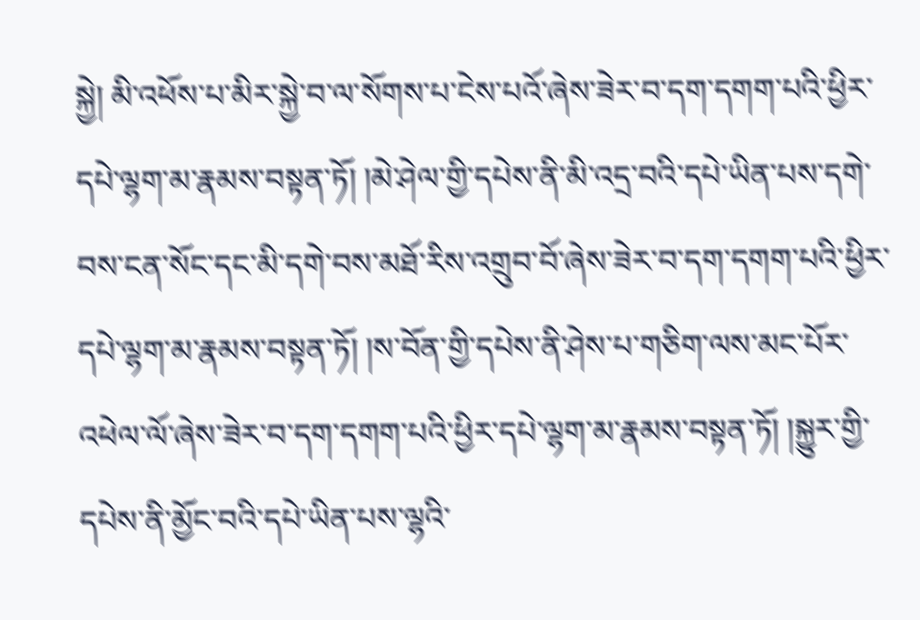སྐྱེ། མི་འཕོས་པ་མིར་སྐྱེ་བ་ལ་སོགས་པ་ངེས་པའོ་ཞེས་ཟེར་བ་དག་དགག་པའི་ཕྱིར་དཔེ་ལྷག་མ་རྣམས་བསྟན་ཏོ། །མེ་ཤེལ་གྱི་དཔེས་ནི་མི་འདྲ་བའི་དཔེ་ཡིན་པས་དགེ་བས་ངན་སོང་དང་མི་དགེ་བས་མཐོ་རིས་འགྲུབ་བོ་ཞེས་ཟེར་བ་དག་དགག་པའི་ཕྱིར་དཔེ་ལྷག་མ་རྣམས་བསྟན་ཏོ། །ས་བོན་གྱི་དཔེས་ནི་ཤེས་པ་གཅིག་ལས་མང་པོར་འཕེལ་ལོ་ཞེས་ཟེར་བ་དག་དགག་པའི་ཕྱིར་དཔེ་ལྷག་མ་རྣམས་བསྟན་ཏོ། །སྐྱུར་གྱི་དཔེས་ནི་མྱོང་བའི་དཔེ་ཡིན་པས་ལྷའི་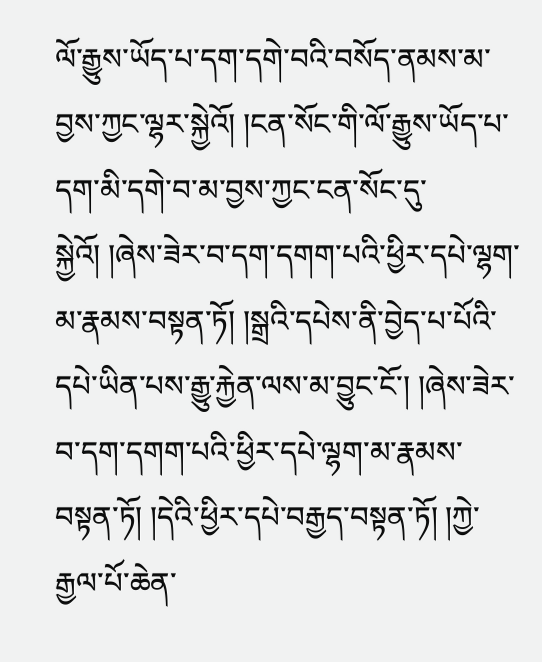ལོ་རྒྱུས་ཡོད་པ་དག་དགེ་བའི་བསོད་ནམས་མ་བྱས་ཀྱང་ལྷར་སྐྱེའོ། །ངན་སོང་གི་ལོ་རྒྱུས་ཡོད་པ་དག་མི་དགེ་བ་མ་བྱས་ཀྱང་ངན་སོང་དུ་སྐྱེའོ། །ཞེས་ཟེར་བ་དག་དགག་པའི་ཕྱིར་དཔེ་ལྷག་མ་རྣམས་བསྟན་ཏོ། །སྒྲའི་དཔེས་ནི་བྱེད་པ་པོའི་དཔེ་ཡིན་པས་རྒྱུ་རྐྱེན་ལས་མ་བྱུང་ངོ་། །ཞེས་ཟེར་བ་དག་དགག་པའི་ཕྱིར་དཔེ་ལྷག་མ་རྣམས་བསྟན་ཏོ། །དེའི་ཕྱིར་དཔེ་བརྒྱད་བསྟན་ཏོ། །ཀྱེ་རྒྱལ་པོ་ཆེན་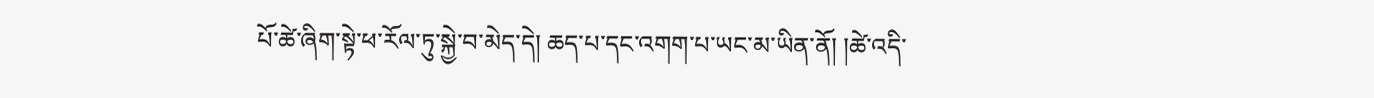པོ་ཚེ་ཞིག་སྟེ་ཕ་རོལ་ཏུ་སྐྱེ་བ་མེད་དེ། ཆད་པ་དང་འགག་པ་ཡང་མ་ཡིན་ནོ། །ཚེ་འདི་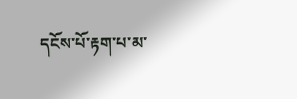དངོས་པོ་རྟག་པ་མ་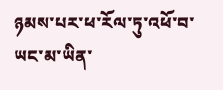ཉམས་པར་ཕ་རོལ་ཏུ་འཕོ་བ་ཡང་མ་ཡིན་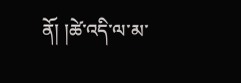ནོ། །ཚེ་འདི་ལ་མ་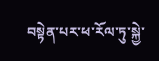བསྟེན་པར་ཕ་རོལ་ཏུ་སྐྱེ་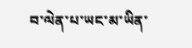བ་ལེན་པ་ཡང་མ་ཡིན་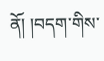ནོ། །བདག་གིས་